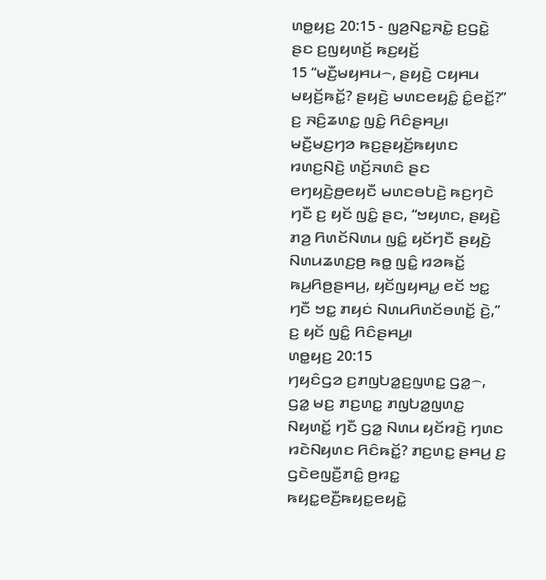ꤛꤥ꤭ꤟꤢ꤬ 20:15 - ꤜꤤ꤬ꤡꤢ꤭ꤏꤢꤧ꤭ ꤢ꤬ꤞꤢꤧ꤭ ꤔꤢ ꤢ꤬ꤜꤟꤛꤢꤩ꤬ ꤒꤢ꤬ꤟꤢꤩ꤬
15 “ꤗꤢꤪ꤬ꤗꤟꤌꤣ꤮, ꤔꤟꤢꤧ꤬ ꤍꤟꤌꤣ ꤗꤟꤢꤩ꤬ꤒꤢꤩ꤭? ꤔꤟꤢꤧ꤬ ꤗꤛꤢꤕꤟꤢꤨ꤭ ꤢꤨ꤭ꤕꤢꤩ꤭?” ꤢ꤬ ꤏꤢꤨ꤬ꤘꤛꤢ꤭ ꤜꤢꤨ꤭ ꤖꤢꤨꤔꤌꤣ꤬꤯ ꤗꤢꤪ꤬ꤗꤢ꤬ꤚꤤ ꤒꤢ꤬ꤔꤟꤢꤩ꤬ꤒꤟꤛꤢ ꤙꤛꤢ꤬ꤡꤢꤧ꤬ ꤛꤢꤩ꤬ꤏꤛꤢꤨ ꤔꤢ ꤕꤚꤟꤢꤧ꤬ꤥ꤬ꤕꤟꤢꤪ ꤗꤛꤢꤋꤝꤢꤧ꤬ ꤒꤢ꤬ꤚꤢꤧ ꤚꤢꤪ ꤢ꤬ ꤟꤢꤩ ꤜꤢꤨ꤭ ꤔꤢ, “ꤠꤟꤛꤢ, ꤔꤟꤢꤧ꤬ ꤊꤤ꤬ ꤖꤛꤢꤩꤡꤛꤣ ꤜꤢꤨ꤭ ꤟꤢꤩꤚꤢꤪ ꤔꤟꤢꤧ꤬ ꤡꤛꤣꤘꤛꤢ꤬ꤥ꤬ ꤒꤥ꤭ ꤜꤢꤨ꤭ ꤙꤤꤒꤢꤩ꤭ ꤒꤣ꤬ꤖꤥ꤬ꤔꤌꤣ꤬, ꤟꤢꤩꤜꤟꤌꤣ꤭ ꤕꤢꤩ ꤠꤢ꤭ ꤚꤢꤪ ꤠꤢ꤭ ꤊꤟꤢꤦ ꤡꤛꤣꤖꤛꤢꤩꤋꤛꤢꤩ꤭ ꤢꤧ꤬,” ꤢ꤬ ꤟꤢꤩ ꤜꤢꤨ꤭ ꤖꤢꤨꤔꤌꤣ꤬꤯
ꤛꤥ꤭ꤟꤢ꤬ 20:15
ꤚꤟꤢꤨꤞꤤ ꤢ꤬ꤊꤜꤝꤤ꤭ꤢ꤬ꤜꤛꤢ꤭ ꤞꤤ꤭꤮, ꤞꤤ꤭ ꤗꤢ꤬ ꤊꤢ꤬ꤛꤢ꤭ ꤊꤜꤝꤤ꤭ꤜꤛꤢ꤭ ꤡꤟꤛꤢꤩ꤭ ꤚꤢꤪ ꤞꤤ꤭ ꤡꤛꤣ ꤟꤢꤩꤙꤢꤧ꤬ ꤚꤛꤢ ꤙꤢꤧꤡꤟꤛꤢ ꤖꤢꤨꤒꤢꤩ꤭? ꤊꤢ꤬ꤛꤢ꤭ ꤔꤌꤣ꤬ ꤢ꤬ ꤞꤢꤧꤕꤜꤢꤪ꤬ꤊꤢꤨ꤭ ꤥ꤬ꤙꤢ꤭ ꤒꤟꤢ꤭ꤕꤢꤪ꤬ꤒꤟꤢ꤭ꤕꤟꤢꤧ꤭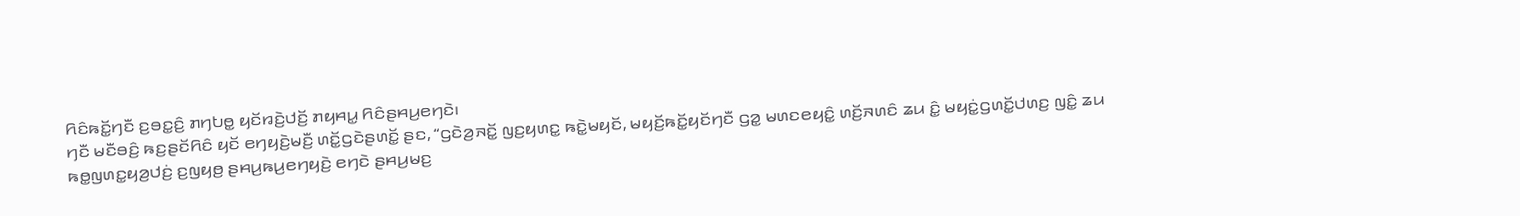ꤖꤢꤨꤒꤢꤩ꤭ꤚꤢꤪ ꤢ꤬ꤋꤢ꤭ꤢꤨ꤬ ꤊꤚꤝꤥ꤭ ꤟꤢꤩꤙꤢꤧ꤬ꤓꤢꤩ꤬ ꤊꤟꤌꤣ꤭ ꤖꤢꤨꤔꤌꤣ꤬ꤕꤚꤢꤧ꤯
ꤚꤢꤪ ꤗꤢꤪꤋꤢꤨ꤬ ꤒꤢ꤬ꤔꤢꤩꤖꤢꤨ ꤟꤢꤩ ꤕꤚꤟꤢꤧ꤬ꤗꤢꤪ꤬ ꤛꤢꤩ꤭ꤞꤢꤧꤔꤛꤢꤩ꤭ ꤔꤢ, “ꤞꤢꤧꤤ꤬ꤏꤢꤩ꤭ ꤜꤢ꤬ꤟꤛꤢ꤭ ꤒꤢꤧ꤭ꤗꤟꤢꤩ, ꤗꤟꤢꤩ꤬ꤒꤢꤩ꤭ꤟꤢꤩꤚꤢꤪ ꤞꤤ꤭ ꤗꤛꤢꤕꤟꤢꤨ꤭ ꤛꤢꤩ꤬ꤏꤛꤢꤨ ꤘꤣ ꤢꤨ꤭ ꤗꤟꤢꤦ꤭ꤞꤛꤢꤩ꤭ꤓꤛꤢ꤬ ꤜꤢꤨ꤭ ꤘꤣ ꤒꤥ꤭ꤜꤛꤢ꤭ꤟꤤ꤬ꤓꤢꤦ꤬ ꤢ꤬ꤜꤟꤥ꤬ ꤔꤌꤣ꤬ꤒꤣ꤬ꤕꤚꤟꤢꤧ꤬ ꤕꤚꤢꤧ ꤔꤌꤣ꤬ꤗꤢ꤬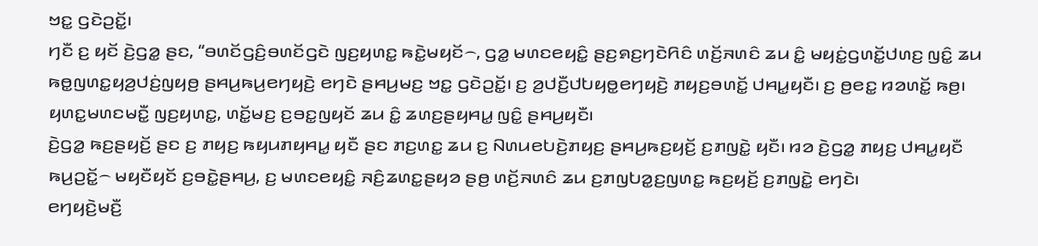ꤠꤢ꤭ ꤞꤢꤧꤑꤢꤩ꤭꤯
ꤚꤢꤪ ꤢ꤬ ꤟꤢꤩ ꤢꤧ꤬ꤞꤤ꤭ ꤔꤢ, “ꤋꤛꤢꤩꤞꤢꤨ꤬ꤋꤛꤢꤩꤞꤢꤧ ꤜꤢ꤬ꤟꤛꤢ꤭ ꤒꤢꤧ꤭ꤗꤟꤢꤩ꤮, ꤞꤤ꤭ ꤗꤛꤢꤕꤟꤢꤨ꤭ ꤔꤢ꤬ꤎꤢ꤬ꤚꤢꤧꤖꤢꤨ ꤛꤢꤩ꤬ꤏꤛꤢꤨ ꤘꤣ ꤢꤨ꤭ ꤗꤟꤢꤦ꤭ꤞꤛꤢꤩ꤭ꤓꤛꤢ꤬ ꤜꤢꤨ꤭ ꤘꤣ ꤒꤥ꤭ꤜꤛꤢ꤭ꤟꤤ꤬ꤓꤢꤦ꤬ꤜꤟꤥ꤬ ꤔꤌꤣ꤬ꤒꤣ꤬ꤕꤚꤟꤢꤧ꤬ ꤕꤚꤢꤧ ꤔꤌꤣ꤬ꤗꤢ꤬ ꤠꤢ꤭ ꤞꤢꤧꤑꤢꤩ꤭꤯ ꤢ꤬ ꤤ꤬ꤓꤢꤪ꤬ꤓꤝꤟꤥ꤭ꤕꤚꤟꤢꤧ꤬ ꤊꤟꤢ꤬ꤋꤛꤢꤩ꤭ ꤓꤌꤣ꤭ꤟꤢꤪ꤯ ꤢ꤬ ꤥ꤬ꤕꤢ꤭ ꤙꤤꤛꤢꤩ꤭ ꤒꤥ꤬꤯ ꤟꤛꤢ꤭ꤗꤛꤢꤗꤢꤪ꤭ ꤜꤢ꤬ꤟꤛꤢ꤭, ꤛꤢꤩ꤭ꤗꤢ꤬ ꤢ꤬ꤋꤢ꤭ꤜꤟꤢꤩ ꤘꤣ ꤢꤨ꤭ ꤘꤛꤢ꤬ꤔꤟꤌꤣ꤭ ꤜꤢꤨ꤭ ꤔꤌꤣ꤬ꤟꤢꤪ꤯
ꤢꤧ꤬ꤞꤤ꤭ ꤒꤢ꤬ꤔꤟꤢꤩ꤬ ꤔꤢ ꤢ꤬ ꤊꤟꤢ꤬ ꤒꤟꤣꤊꤟꤌꤣ꤭ ꤟꤢꤪ ꤔꤢ ꤊꤢ꤬ꤛꤢ꤭ ꤘꤣ ꤢ꤬ ꤡꤛꤣꤕꤝꤢꤧ꤬ꤊꤟꤢ꤬ ꤔꤌꤣ꤬ꤒꤢ꤬ꤟꤢꤩ꤬ ꤢ꤬ꤊꤜꤢꤧ꤭ ꤟꤢꤪ꤯ ꤙꤤ ꤢꤧ꤬ꤞꤤ꤭ ꤊꤟꤢ꤬ ꤓꤌꤣ꤭ꤟꤢꤪ ꤒꤣ꤬ꤑꤢꤩ꤭꤮ ꤗꤟꤢꤪꤟꤢꤩ ꤢ꤬ꤋꤢꤧ꤭ꤔꤌꤣ꤬, ꤢ꤬ ꤗꤛꤢꤕꤟꤢꤨ꤭ ꤏꤢꤨ꤬ꤘꤛꤢ꤭ꤔꤟꤤ ꤔꤥ꤬ ꤛꤢꤩ꤬ꤏꤛꤢꤨ ꤘꤣ ꤢ꤬ꤊꤜꤝꤤ꤭ꤢ꤬ꤜꤛꤢ꤭ ꤒꤢ꤬ꤟꤢꤩ꤬ ꤢ꤬ꤊꤜꤢꤧ꤭ ꤕꤚꤢꤧ꤯
ꤕꤚꤟꤢꤧ꤬ꤗꤢꤪ꤬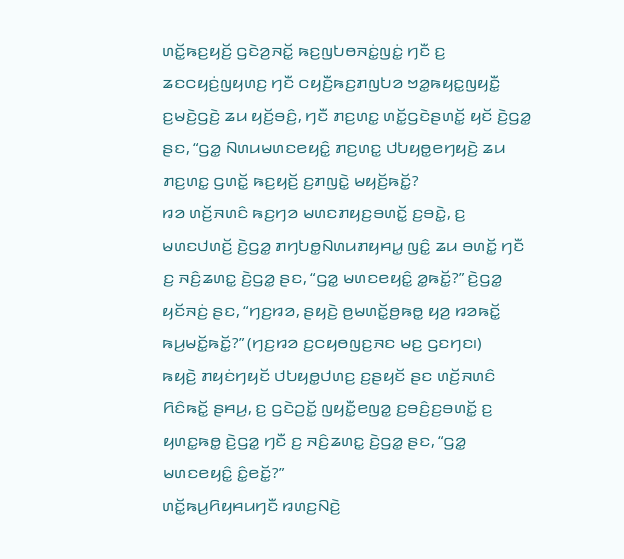ꤛꤢꤩ꤭ꤒꤢ꤬ꤟꤢꤩ꤬ ꤞꤢꤧꤤ꤬ꤏꤢꤩ꤭ ꤒꤢ꤬ꤜꤝꤥꤏꤢꤦ꤭ꤜꤢꤦ꤭ ꤚꤢꤪ ꤢ꤬ ꤘꤢꤍꤟꤢꤦ꤬ꤜꤟꤛꤢ꤬ ꤚꤢꤪ ꤍꤟꤢꤪ꤬ꤒꤢ꤬ꤊꤜꤝꤤ ꤠꤤ꤭ꤒꤟꤢ꤭ꤜꤟꤢꤪ꤭ ꤢ꤬ꤗꤢꤧ꤬ꤞꤢꤧ꤬ ꤘꤣ ꤟꤢꤩ꤬ꤋꤢꤨ꤬, ꤚꤢꤪ ꤊꤢ꤬ꤛꤢ꤭ ꤛꤢꤩ꤭ꤞꤢꤧꤔꤛꤢꤩ꤭ ꤟꤢꤩ ꤢꤧ꤬ꤞꤤ꤭ ꤔꤢ, “ꤞꤤ꤭ ꤡꤛꤣꤗꤛꤢꤕꤟꤢꤨ꤭ ꤊꤢ꤬ꤛꤢ꤭ ꤓꤝꤟꤥ꤭ꤕꤚꤟꤢꤧ꤬ ꤘꤣ ꤊꤢ꤬ꤛꤢ꤭ ꤞꤛꤢꤩ꤭ ꤒꤢ꤬ꤟꤢꤩ꤬ ꤢ꤬ꤊꤜꤢꤧ꤭ ꤗꤟꤢꤩ꤬ꤒꤢꤩ꤭?
ꤙꤤ ꤛꤢꤩ꤬ꤏꤛꤢꤨ ꤒꤢ꤬ꤚꤤ ꤗꤛꤢꤊꤟꤢ꤬ꤋꤛꤢꤩ꤭ ꤢ꤬ꤋꤢꤧ꤭, ꤢ꤬ ꤗꤛꤢꤓꤛꤢꤩ꤬ ꤢꤧ꤬ꤞꤤ꤭ ꤊꤚꤝꤥ꤭ꤡꤛꤣꤊꤟꤌꤣ꤭ ꤜꤢꤨ꤭ ꤘꤣ ꤋꤛꤢꤩ꤭ ꤚꤢꤪ ꤢ꤬ ꤏꤢꤨ꤬ꤘꤛꤢ꤭ ꤢꤧ꤬ꤞꤤ꤭ ꤔꤢ, “ꤞꤤ꤭ ꤗꤛꤢꤕꤟꤢꤨ꤭ ꤤ꤭ꤒꤢꤩ꤭?” ꤢꤧ꤬ꤞꤤ꤭ ꤟꤢꤩꤏꤢꤦ꤬ ꤔꤢ, “ꤚꤢ꤬ꤙꤤ, ꤔꤟꤢꤧ꤬ ꤥ꤬ꤗꤛꤢꤩ꤭ꤥ꤬ꤒꤥ꤭ ꤟꤤ꤬ ꤙꤤꤒꤢꤩ꤭ ꤒꤣ꤬ꤗꤢꤩ꤭ꤒꤢꤩ꤭?” (ꤚꤢ꤬ꤙꤤ ꤢ꤬ꤍꤟꤥꤜꤢ꤬ꤏꤢ ꤗꤢ꤬ ꤞꤢꤚꤢ꤯)
ꤒꤟꤢꤧ꤬ ꤊꤟꤢꤦꤚꤟꤢꤩ ꤓꤝꤟꤥ꤭ꤓꤛꤢ꤬ ꤢ꤬ꤔꤟꤢꤩ ꤔꤢ ꤛꤢꤩ꤬ꤏꤛꤢꤨ ꤖꤢꤨꤒꤢꤩ꤭ ꤔꤌꤣ꤬, ꤢ꤬ ꤞꤢꤧꤑꤢꤩ꤭ ꤜꤟꤢꤪ꤭ꤕꤜꤤ꤭ ꤢ꤬ꤋꤢꤨ꤬ꤢ꤬ꤋꤛꤢꤩ꤭ ꤢ꤬ ꤟꤛꤢ꤭ꤒꤥ꤭ ꤢꤧ꤬ꤞꤤ꤭ ꤚꤢꤪ ꤢ꤬ ꤏꤢꤨ꤬ꤘꤛꤢ꤭ ꤢꤧ꤬ꤞꤤ꤭ ꤔꤢ, “ꤞꤤ꤭ ꤗꤛꤢꤕꤟꤢꤨ꤭ ꤢꤨ꤭ꤕꤢꤩ꤭?”
ꤛꤢꤩ꤭ꤒꤣ꤬ꤖꤟꤌꤣꤚꤢꤪ ꤙꤛꤢ꤬ꤡꤢꤧ꤬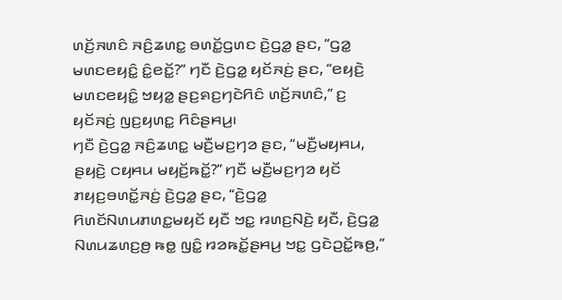ꤛꤢꤩ꤬ꤏꤛꤢꤨ ꤏꤢꤨ꤬ꤘꤛꤢ꤭ ꤋꤛꤢꤩ꤭ꤞꤛꤢ ꤢꤧ꤬ꤞꤤ꤭ ꤔꤢ, “ꤞꤤ꤭ ꤗꤛꤢꤕꤟꤢꤨ꤭ ꤢꤨ꤭ꤕꤢꤩ꤭?” ꤚꤢꤪ ꤢꤧ꤬ꤞꤤ꤭ ꤟꤢꤩꤏꤢꤦ꤬ ꤔꤢ, “ꤕꤟꤢꤧ꤬ ꤗꤛꤢꤕꤟꤢꤨ꤭ ꤠꤟꤤ꤭ ꤔꤢ꤬ꤎꤢ꤬ꤚꤢꤧꤖꤢꤨ ꤛꤢꤩ꤬ꤏꤛꤢꤨ,” ꤢ꤬ ꤟꤢꤩꤏꤢꤦ꤬ ꤜꤢ꤬ꤟꤛꤢ꤭ ꤖꤢꤨꤔꤌꤣ꤬꤯
ꤚꤢꤪ ꤢꤧ꤬ꤞꤤ꤭ ꤏꤢꤨ꤬ꤘꤛꤢ꤭ ꤗꤢꤪ꤬ꤗꤢ꤬ꤚꤤ ꤔꤢ, “ꤗꤢꤪ꤬ꤗꤟꤌꤣ, ꤔꤟꤢꤧ꤬ ꤍꤟꤌꤣ ꤗꤟꤢꤩ꤬ꤒꤢꤩ꤭?” ꤚꤢꤪ ꤗꤢꤪ꤬ꤗꤢ꤬ꤚꤤ ꤟꤢꤩ ꤊꤟꤢ꤬ꤋꤛꤢꤩ꤭ꤏꤢꤦ꤬ ꤢꤧ꤬ꤞꤤ꤭ ꤔꤢ, “ꤢꤧ꤬ꤞꤤ꤭ ꤖꤛꤢꤩꤡꤛꤣꤊꤛꤢ꤭ꤗꤟꤢꤩ ꤟꤢꤪ ꤠꤢ꤭ ꤙꤛꤢ꤬ꤡꤢꤧ꤬ ꤟꤢꤪ, ꤢꤧ꤬ꤞꤤ꤭ ꤡꤛꤣꤘꤛꤢ꤬ꤥ꤬ ꤒꤥ꤭ ꤜꤢꤨ꤭ ꤙꤤꤒꤢꤩ꤭ꤔꤌꤣ꤬ ꤠꤢ꤭ ꤞꤢꤧꤑꤢꤩ꤭ꤒꤥ꤬,”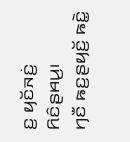ꤢ꤬ ꤟꤢꤩꤏꤢꤦ꤬ ꤖꤢꤨꤔꤌꤣ꤬꤯
ꤚꤢꤪ ꤒꤢ꤬ꤔꤟꤢꤩ꤬ ꤒꤢꤧ꤭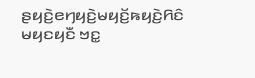ꤔꤟꤢꤧ꤬ꤕꤚꤟꤢꤧ꤬ꤗꤟꤢꤩ꤬ꤒꤟꤢꤧ꤬ꤖꤢꤨ ꤗꤟꤢꤟꤢꤪ ꤠꤢ꤭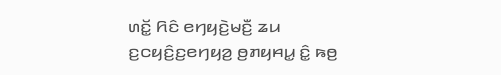ꤛꤢꤩ꤭ ꤖꤢꤨ ꤕꤚꤟꤢꤧ꤬ꤗꤢꤪ꤬ ꤘꤣ ꤢ꤬ꤍꤟꤢꤨ꤬ꤢ꤬ꤕꤚꤟꤤ꤬ ꤥ꤬ꤊꤟꤌꤣ꤭ ꤢꤨ꤭ ꤒꤥ꤬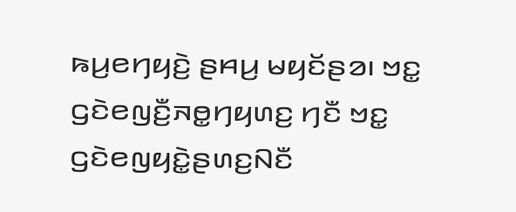ꤒꤣ꤬ꤕꤚꤟꤢꤧ꤬ ꤔꤌꤣ꤬ ꤗꤟꤢꤩꤔꤤ꤯ ꤠꤢ꤭ ꤞꤢꤧꤕꤜꤢꤪ꤬ꤏꤥ꤭ꤚꤟꤛꤢ꤬ ꤚꤢꤪ ꤠꤢ꤭ ꤞꤢꤧꤕꤜꤟꤢꤧ꤭ꤔꤛꤢ꤬ꤡꤢꤪ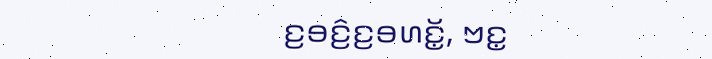ꤢ꤬ꤋꤢꤨ꤬ꤢ꤬ꤋꤛꤢꤩ꤭, ꤠꤢ꤭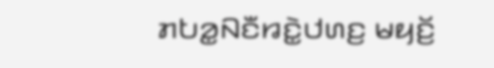ꤊꤝꤤ꤭ꤡꤢꤪꤙꤢꤧ꤭ꤓꤛꤢ꤬ ꤗꤟꤢꤩ꤬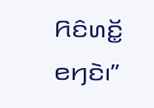ꤖꤢꤨꤛꤢꤩ꤭ ꤕꤚꤢꤧ꤯”